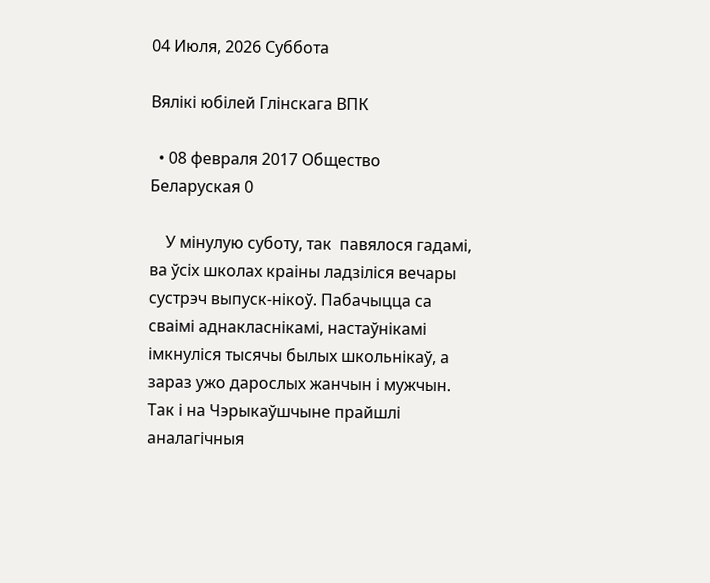04 Июля, 2026 Суббота

Вялікі юбілей Глінскага ВПК

  • 08 февраля 2017 Общество Беларуская 0

    У мінулую суботу, так  павялося гадамі, ва ўсіх школах краіны ладзіліся вечары сустрэч выпуск-нікоў. Пабачыцца са сваімі аднакласнікамі, настаўнікамі імкнуліся тысячы былых школьнікаў, а зараз ужо дарослых жанчын і мужчын. Так і на Чэрыкаўшчыне прайшлі аналагічныя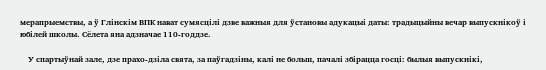мерапрыемствы, а ў Глінскім ВПК нават сумясцілі дзве важныя для ўстановы адукацыі даты: традыцыйны вечар выпускнікоў і юбілей школы. Сёлета яна адзначае 110-годдзе.

    У спартыўнай зале, дзе прахо-дзіла свята, за паўгадзіны, калі не больш, пачалі збірацца госці: былыя выпускнікі,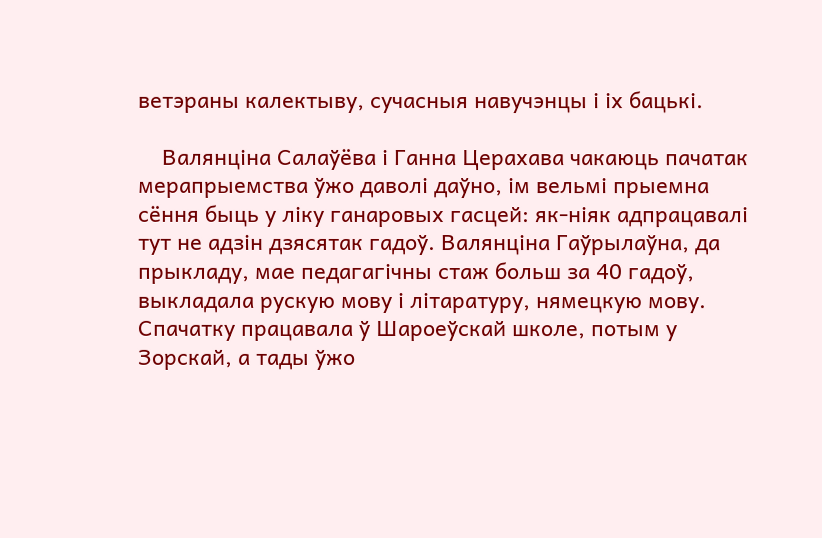ветэраны калектыву, сучасныя навучэнцы і іх бацькі.

    Валянціна Салаўёва і Ганна Церахава чакаюць пачатак мерапрыемства ўжо даволі даўно, ім вельмі прыемна сёння быць у ліку ганаровых гасцей: як-ніяк адпрацавалі тут не адзін дзясятак гадоў. Валянціна Гаўрылаўна, да прыкладу, мае педагагічны стаж больш за 40 гадоў, выкладала рускую мову і літаратуру, нямецкую мову. Спачатку працавала ў Шароеўскай школе, потым у Зорскай, а тады ўжо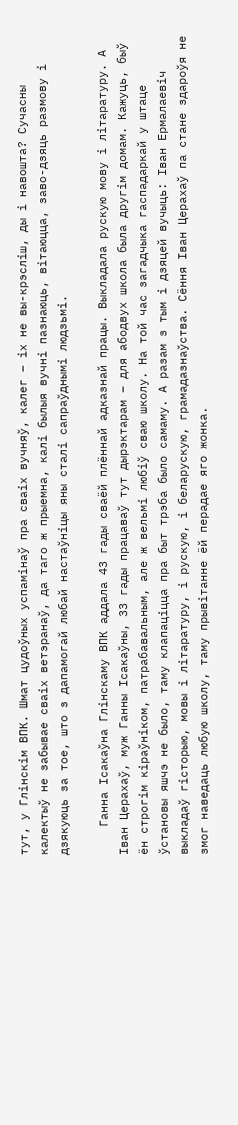тут, у Глінскім ВПК. Шмат цудоўных успамінаў пра сваіх вучняў, калег – іх не вы-крэсліш, ды і навошта? Сучасны калектыў не забывае сваіх ветэранаў, да таго ж прыемна, калі былыя вучні пазнаюць, вітаюцца, заво-дзяць размову і дзякуюць за тое, што з дапамогай любай настаўніцы яны сталі сапраўднымі людзьмі.

    Ганна Ісакаўна Глінскаму ВПК аддала 43 гады сваёй плённай адказнай працы. Выкладала рускую мову і літаратуру. А Іван Церахаў, муж Ганны Ісакаўны, 33 гады працаваў тут дырэктарам – для абодвух школа была другім домам. Кажуць, быў ён строгім кіраўніком, патрабавальным, але ж вельмі любіў сваю школу. На той час загадчыка гаспадаркай у штаце ўстановы яшчэ не было, таму клапаціцца пра быт трэба было самаму. А разам з тым і дзяцей вучыць: Іван Ермалаевіч выкладаў гісторыю, мовы і літаратуру, і рускую, і беларускую, грамадазнаўства. Сёння Іван Церахаў па стане здароўя не змог наведаць любую школу, таму прывітанне ёй перадае яго жонка.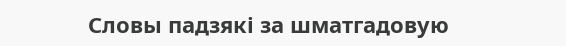Словы падзякі за шматгадовую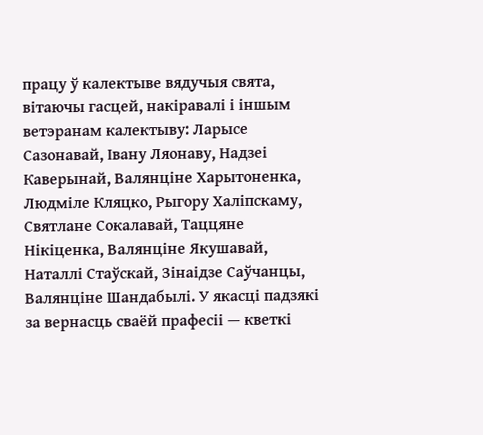працу ў калектыве вядучыя свята, вітаючы гасцей, накіравалі і іншым ветэранам калектыву: Ларысе Сазонавай, Івану Ляонаву, Надзеі Каверынай, Валянціне Харытоненка, Людміле Кляцко, Рыгору Халіпскаму, Святлане Сокалавай, Таццяне Нікіценка, Валянціне Якушавай, Наталлі Стаўскай, Зінаідзе Саўчанцы, Валянціне Шандабылі. У якасці падзякі за вернасць сваёй прафесіі — кветкі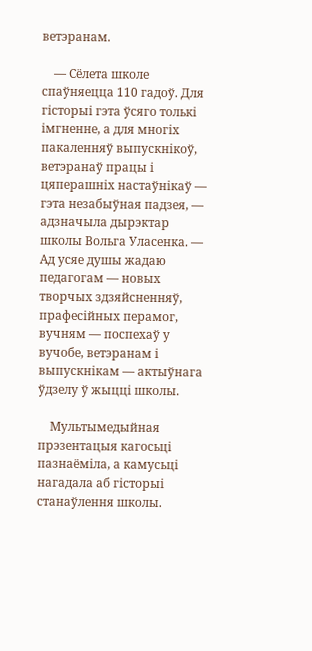ветэранам.

    — Сёлета школе спаўняецца 110 гадоў. Для гісторыі гэта ўсяго толькі імгненне, а для многіх пакаленняў выпускнікоў, ветэранаў працы і цяперашніх настаўнікаў — гэта незабыўная падзея, — адзначыла дырэктар школы Вольга Уласенка. — Ад усяе душы жадаю педагогам — новых творчых здзяйсненняў, прафесійных перамог, вучням — поспехаў у вучобе, ветэранам і выпускнікам — актыўнага ўдзелу ў жыцці школы.

    Мультымедыйная прэзентацыя кагосьці пазнаёміла, а камусьці  нагадала аб гісторыі станаўлення школы.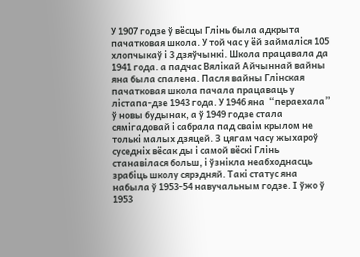У 1907 годзе ў вёсцы Глінь была адкрыта пачатковая школа. У той час у ёй займаліся 105 хлопчыкаў і 3 дзяўчынкі. Школа працавала да 1941 года. а падчас Вялікай Айчыннай вайны яна была спалена. Пасля вайны Глінская пачатковая школа пачала працаваць у лістапа-дзе 1943 года. У 1946 яна  “пераехала” ў новы будынак, а ў 1949 годзе стала сямігадовай і сабрала пад сваім крылом не толькі малых дзяцей. З цягам часу жыхароў суседніх вёсак ды і самой вёскі Глінь станавілася больш, і ўзнікла неабходнасць зрабіць школу сярэдняй. Такі статус яна набыла ў 1953-54 навучальным годзе. І ўжо ў 1953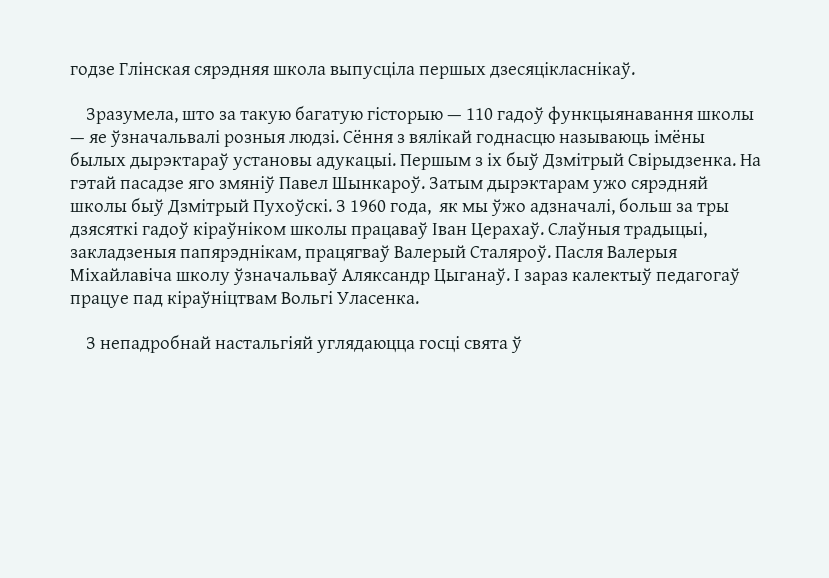годзе Глінская сярэдняя школа выпусціла першых дзесяцікласнікаў.

    Зразумела, што за такую багатую гісторыю — 110 гадоў функцыянавання школы — яе ўзначальвалі розныя людзі. Сёння з вялікай годнасцю называюць імёны былых дырэктараў установы адукацыі. Першым з іх быў Дзмітрый Свірыдзенка. На гэтай пасадзе яго змяніў Павел Шынкароў. Затым дырэктарам ужо сярэдняй школы быў Дзмітрый Пухоўскі. З 1960 года,  як мы ўжо адзначалі, больш за тры дзясяткі гадоў кіраўніком школы працаваў Іван Церахаў. Слаўныя традыцыі, закладзеныя папярэднікам, працягваў Валерый Сталяроў. Пасля Валерыя Міхайлавіча школу ўзначальваў Аляксандр Цыганаў. І зараз калектыў педагогаў працуе пад кіраўніцтвам Вольгі Уласенка.

    З непадробнай настальгіяй углядаюцца госці свята ў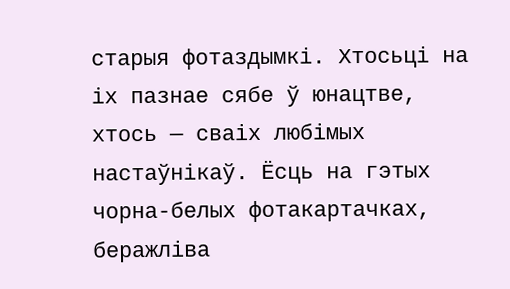старыя фотаздымкі. Хтосьці на іх пазнае сябе ў юнацтве, хтось — сваіх любімых настаўнікаў. Ёсць на гэтых чорна-белых фотакартачках, беражліва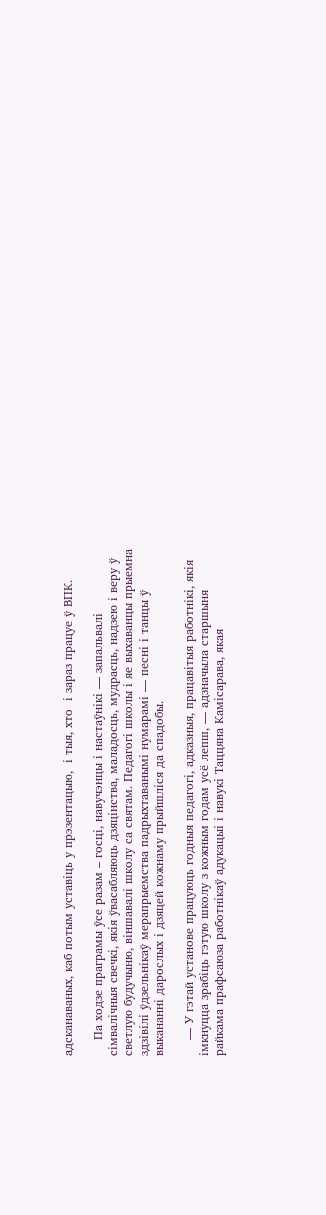адсканаваных, каб потым уставіць у прэзентацыю,  і тыя, хто  і зараз працуе ў ВПК.

    Па ходзе праграмы ўсе разам – госці, навучэнцы і настаўнікі — запальвалі сімвалічныя свечкі, якія ўвасабляюць дзяцінства, маладосць, мудрасць, надзею і веру ў светлую будучыню, віншавалі школу са святам. Педагогі школы і яе выхаванцы прыемна здзівілі ўдзельнікаў мерапрыемства падрыхтаванымі нумарамі — песні і танцы ў выкананні дарослых і дзяцей кожнаму прыйшліся да спадобы.

    — У гэтай установе працуюць годныя педагогі, адказныя, працавітыя работнікі, якія імкнуцца зрабіць гэтую школу з кожным годам усё лепш, — адзначыла старшыня райкама прафсаюза работнікаў адукацыі і навукі Таццяна Камісарава, якая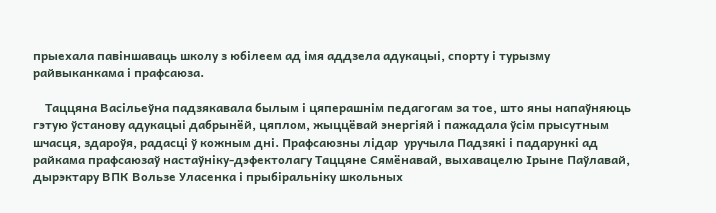прыехала павіншаваць школу з юбілеем ад імя аддзела адукацыі, спорту і турызму райвыканкама і прафсаюза.

    Таццяна Васільеўна падзякавала былым і цяперашнім педагогам за тое, што яны напаўняюць гэтую ўстанову адукацыі дабрынёй, цяплом, жыццёвай энергіяй і пажадала ўсім прысутным шчасця, здароўя, радасці ў кожным дні. Прафсаюзны лідар  уручыла Падзякі і падарункі ад райкама прафсаюзаў настаўніку-дэфектолагу Таццяне Сямёнавай, выхавацелю Ірыне Паўлавай, дырэктару ВПК Вользе Уласенка і прыбіральніку школьных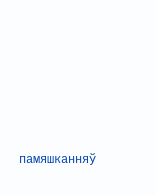памяшканняў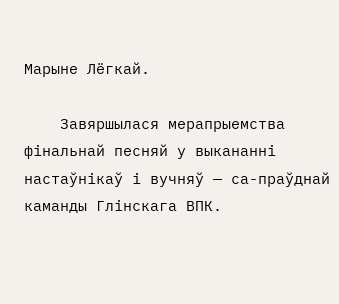Марыне Лёгкай.

    Завяршылася мерапрыемства фінальнай песняй у выкананні настаўнікаў і вучняў — са-праўднай каманды Глінскага ВПК.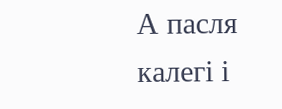А пасля калегі і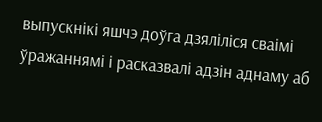выпускнікі яшчэ доўга дзяліліся сваімі ўражаннямі і расказвалі адзін аднаму аб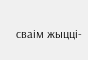сваім жыцці-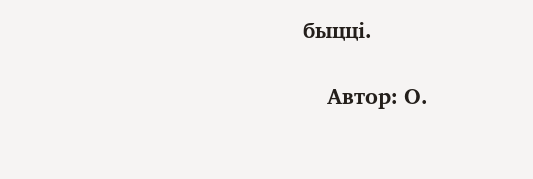быцці.

    Автор: О.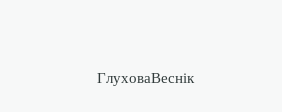ГлуховаВеснік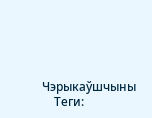Чэрыкаўшчыны
    Теги: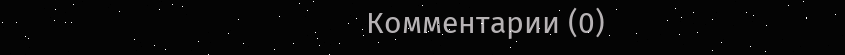Комментарии (0)